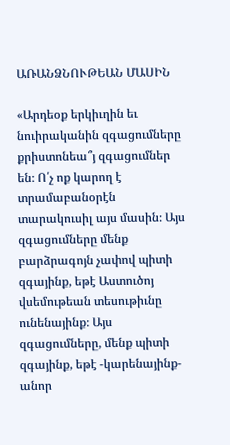ԱՌԱՆՁՆՈՒԹԵԱՆ ՄԱՍԻՆ

«Արդեօք երկիւղին եւ նուիրականին զգացումները քրիստոնեա՞յ զգացումներ են։ Ո՛չ ոք կարող է տրամաբանօրէն տարակուսիլ այս մասին։ Այս զգացումները մենք բարձրագոյն չափով պիտի զգայինք, եթէ Աստուծոյ վսեմութեան տեսութիւնը ունենայինք։ Այս զգացումները, մենք պիտի զգայինք, եթէ -կարենայինք- անոր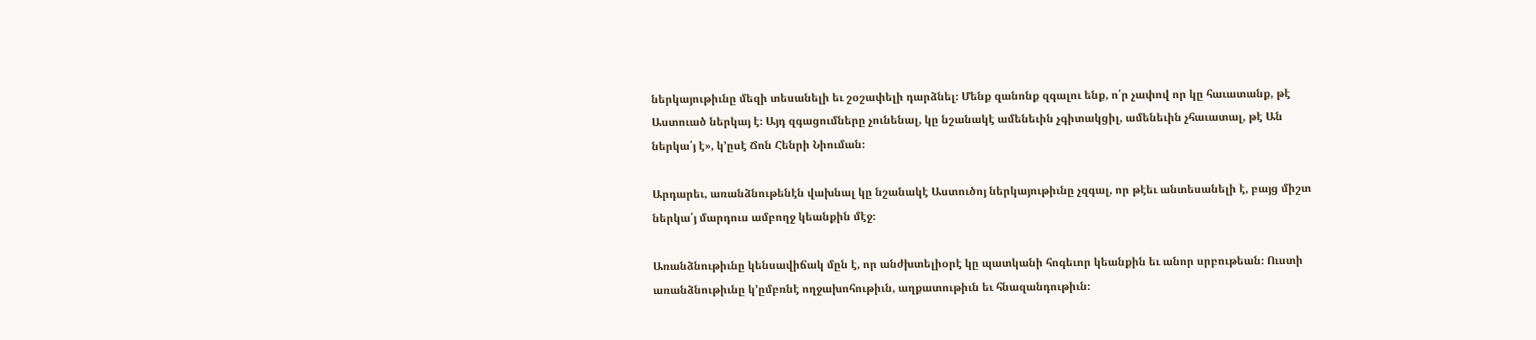ներկայութիւնը մեզի տեսանելի եւ շօշափելի դարձնել։ Մենք զանոնք զգալու ենք, ո՛ր չափով որ կը հաւատանք, թէ Աստուած ներկայ է։ Այդ զգացումները չունենալ, կը նշանակէ ամենեւին չգիտակցիլ, ամենեւին չհաւատալ, թէ Ան ներկա՛յ է», կ՚ըսէ Ճոն Հենրի Նիուման։

Արդարեւ, առանձնութենէն վախնալ կը նշանակէ Աստուծոյ ներկայութիւնը չզգալ, որ թէեւ անտեսանելի է, բայց միշտ ներկա՛յ մարդուս ամբողջ կեանքին մէջ։

Առանձնութիւնը կենսավիճակ մըն է, որ անժխտելիօրէ կը պատկանի հոգեւոր կեանքին եւ անոր սրբութեան։ Ուստի առանձնութիւնը կ՚ըմբռնէ ողջախոհութիւն, աղքատութիւն եւ հնազանդութիւն։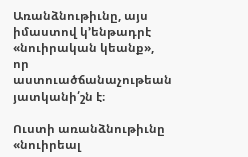Առանձնութիւնը, այս իմաստով կ՚ենթադրէ «նուիրական կեանք», որ աստուածճանաչութեան յատկանի՛շն է։

Ուստի առանձնութիւնը «նուիրեալ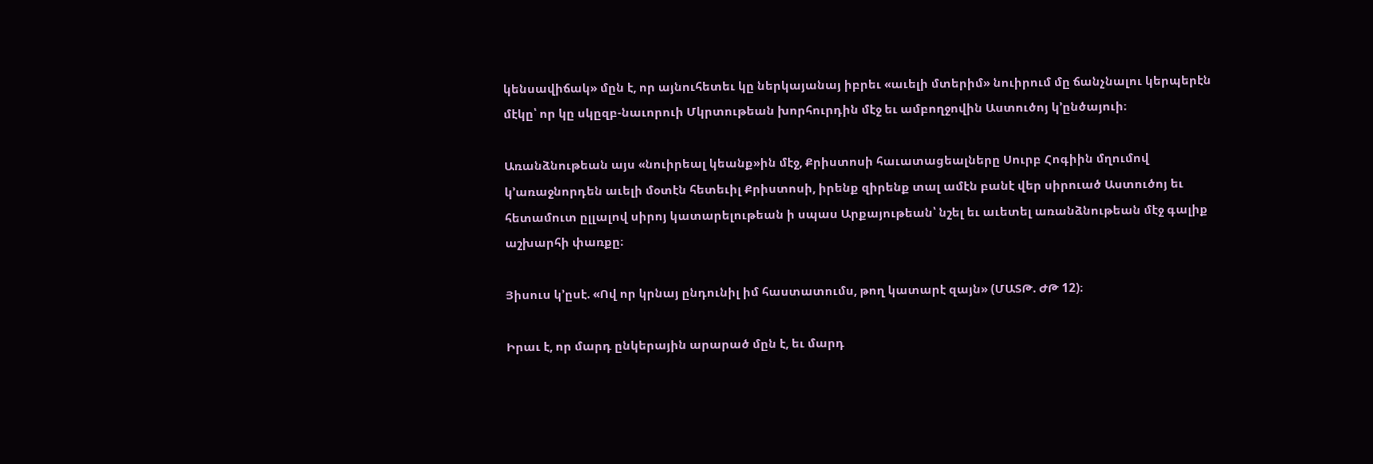կենսավիճակ» մըն է, որ այնուհետեւ կը ներկայանայ իբրեւ «աւելի մտերիմ» նուիրում մը ճանչնալու կերպերէն մէկը՝ որ կը սկըզբ-նաւորուի Մկրտութեան խորհուրդին մէջ եւ ամբողջովին Աստուծոյ կ՚ընծայուի։

Առանձնութեան այս «նուիրեալ կեանք»ին մէջ, Քրիստոսի հաւատացեալները Սուրբ Հոգիին մղումով կ՚առաջնորդեն աւելի մօտէն հետեւիլ Քրիստոսի, իրենք զիրենք տալ ամէն բանէ վեր սիրուած Աստուծոյ եւ հետամուտ ըլլալով սիրոյ կատարելութեան ի սպաս Արքայութեան՝ նշել եւ աւետել առանձնութեան մէջ գալիք աշխարհի փառքը։

Յիսուս կ՚ըսէ. «Ով որ կրնայ ընդունիլ իմ հաստատումս, թող կատարէ զայն» (ՄԱՏԹ. ԺԹ 12)։

Իրաւ է, որ մարդ ընկերային արարած մըն է, եւ մարդ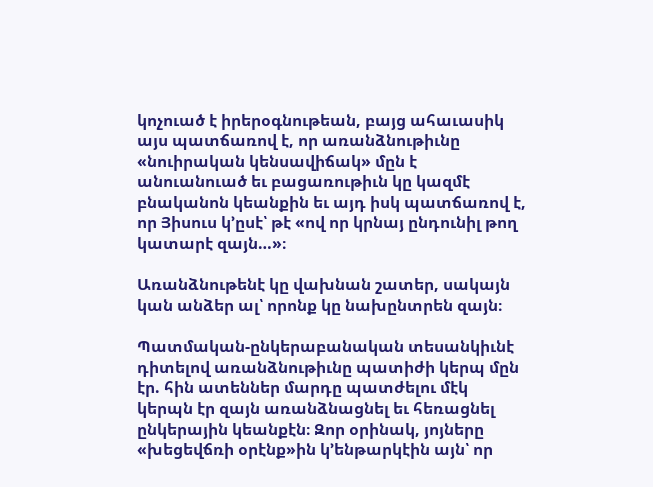կոչուած է իրերօգնութեան, բայց ահաւասիկ այս պատճառով է, որ առանձնութիւնը «նուիրական կենսավիճակ» մըն է անուանուած եւ բացառութիւն կը կազմէ բնականոն կեանքին եւ այդ իսկ պատճառով է, որ Յիսուս կ՚ըսէ՝ թէ «ով որ կրնայ ընդունիլ թող կատարէ զայն…»։

Առանձնութենէ կը վախնան շատեր, սակայն կան անձեր ալ՝ որոնք կը նախընտրեն զայն։

Պատմական-ընկերաբանական տեսանկիւնէ դիտելով առանձնութիւնը պատիժի կերպ մըն էր. հին ատեններ մարդը պատժելու մէկ կերպն էր զայն առանձնացնել եւ հեռացնել ընկերային կեանքէն։ Զոր օրինակ, յոյները «խեցեվճռի օրէնք»ին կ՚ենթարկէին այն՝ որ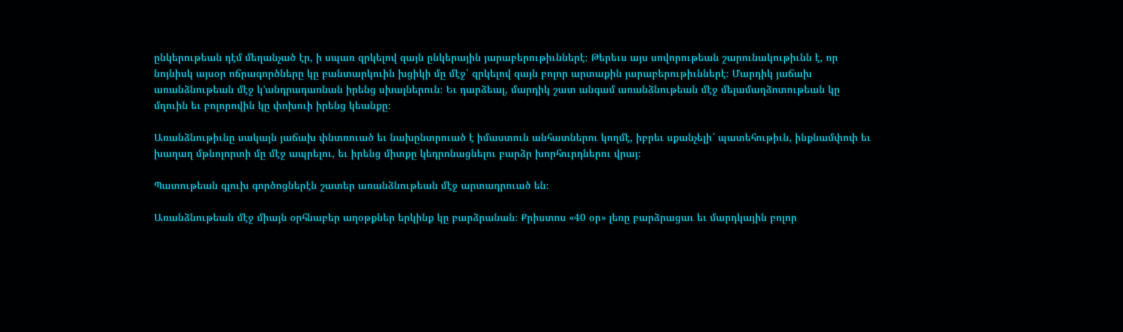ընկերութեան դէմ մեղանչած էր, ի սպառ զրկելով զայն ընկերային յարաբերութիւններէ։ Թերեւս այս սովորութեան շարունակութիւնն է, որ նոյնիսկ այսօր ոճրագործները կը բանտարկուին խցիկի մը մէջ՝ զրկելով զայն բոլոր արտաքին յարաբերութիւններէ։ Մարդիկ յաճախ առանձնութեան մէջ կ՚անդրադառնան իրենց սխալներուն։ Եւ դարձեալ, մարդիկ շատ անգամ առանձնութեան մէջ մելամաղձոտութեան կը մղուին եւ բոլորովին կը փոխուի իրենց կեանքը։

Առանձնութիւնը սակայն յաճախ փնտռուած եւ նախընտրուած է իմաստուն անհատներու կողմէ, իբրեւ սքանչելի՜ պատեհութիւն, ինքնամփոփ եւ խաղաղ մթնոլորտի մը մէջ ապրելու, եւ իրենց միտքը կեդրոնացնելու բարձր խորհուրդներու վրայ։

Պատութեան գլուխ գործոցներէն շատեր առանձնութեան մէջ արտադրուած են։

Առանձնութեան մէջ միայն օրհնաբեր աղօթքներ երկինք կը բարձրանան։ Քրիստոս «40 օր» լեռը բարձրացաւ եւ մարդկային բոլոր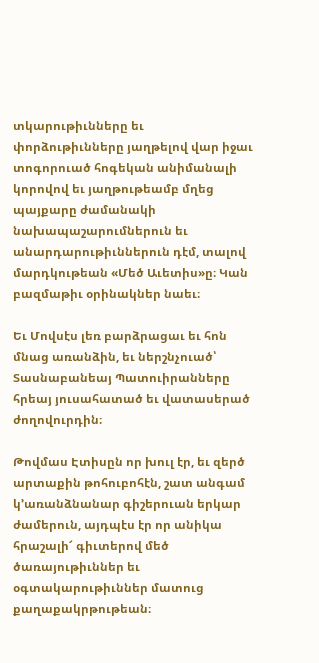տկարութիւնները եւ փորձութիւնները յաղթելով վար իջաւ տոգորուած հոգեկան անիմանալի կորովով եւ յաղթութեամբ մղեց պայքարը ժամանակի նախապաշարումներուն եւ անարդարութիւններուն դէմ, տալով մարդկութեան «Մեծ Աւետիս»ը։ Կան բազմաթիւ օրինակներ նաեւ։

Եւ Մովսէս լեռ բարձրացաւ եւ հոն մնաց առանձին, եւ ներշնչուած՝ Տասնաբանեայ Պատուիրանները հրեայ յուսահատած եւ վատասերած ժողովուրդին։

Թովմաս Էտիսըն որ խուլ էր, եւ զերծ արտաքին թոհուբոհէն, շատ անգամ կ՚առանձնանար գիշերուան երկար ժամերուն, այդպէս էր որ անիկա հրաշալի՜ գիւտերով մեծ ծառայութիւններ եւ օգտակարութիւններ մատուց քաղաքակրթութեան։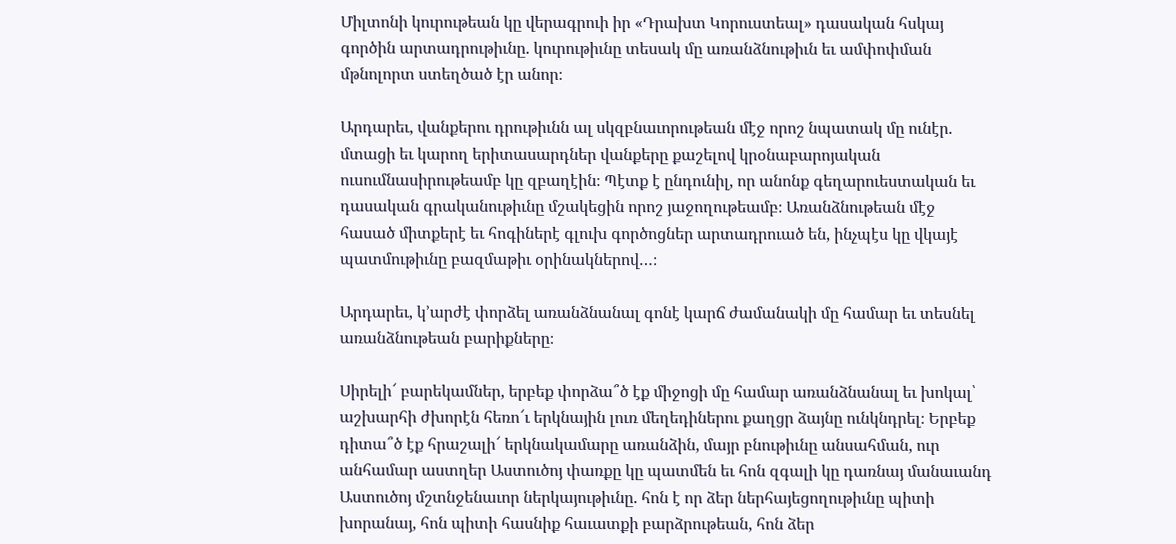Միլտոնի կուրութեան կը վերագրուի իր «Դրախտ Կորուստեալ» դասական հսկայ գործին արտադրութիւնը. կուրութիւնը տեսակ մը առանձնութիւն եւ ամփոփման մթնոլորտ ստեղծած էր անոր։

Արդարեւ, վանքերու դրութիւնն ալ սկզբնաւորութեան մէջ որոշ նպատակ մը ունէր. մտացի եւ կարող երիտասարդներ վանքերը քաշելով կրօնաբարոյական ուսումնասիրութեամբ կը զբաղէին։ Պէտք է ընդունիլ, որ անոնք գեղարուեստական եւ դասական գրականութիւնը մշակեցին որոշ յաջողութեամբ։ Առանձնութեան մէջ հասած միտքերէ եւ հոգիներէ գլուխ գործոցներ արտադրուած են, ինչպէս կը վկայէ պատմութիւնը բազմաթիւ օրինակներով…։

Արդարեւ, կ՚արժէ փորձել առանձնանալ գոնէ կարճ ժամանակի մը համար եւ տեսնել առանձնութեան բարիքները։

Սիրելի՜ բարեկամներ, երբեք փորձա՞ծ էք միջոցի մը համար առանձնանալ եւ խոկալ՝ աշխարհի ժխորէն հեռո՜ւ երկնային լուռ մեղեդիներու քաղցր ձայնը ունկնդրել։ Երբեք դիտա՞ծ էք հրաշալի՜ երկնակամարը առանձին, մայր բնութիւնը անսահման, ուր անհամար աստղեր Աստուծոյ փառքը կը պատմեն եւ հոն զգալի կը դառնայ մանաւանդ Աստուծոյ մշտնջենաւոր ներկայութիւնը. հոն է որ ձեր ներհայեցողութիւնը պիտի խորանայ, հոն պիտի հասնիք հաւատքի բարձրութեան, հոն ձեր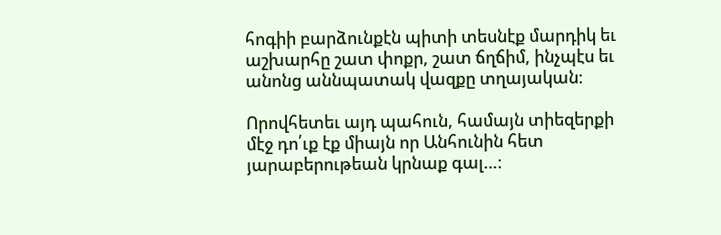հոգիի բարձունքէն պիտի տեսնէք մարդիկ եւ աշխարհը շատ փոքր, շատ ճղճիմ, ինչպէս եւ անոնց աննպատակ վազքը տղայական։

Որովհետեւ այդ պահուն, համայն տիեզերքի մէջ դո՛ւք էք միայն որ Անհունին հետ յարաբերութեան կրնաք գալ…։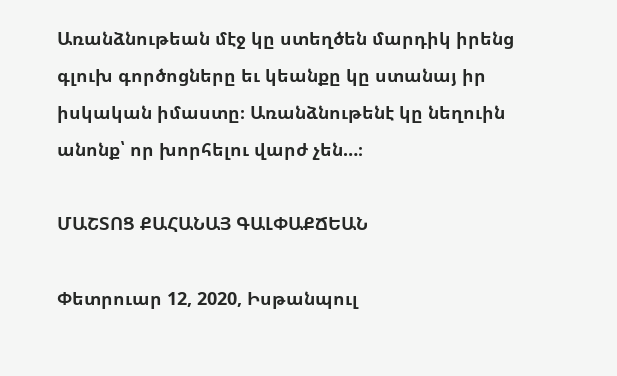Առանձնութեան մէջ կը ստեղծեն մարդիկ իրենց գլուխ գործոցները եւ կեանքը կը ստանայ իր իսկական իմաստը։ Առանձնութենէ կը նեղուին անոնք՝ որ խորհելու վարժ չեն…։

ՄԱՇՏՈՑ ՔԱՀԱՆԱՅ ԳԱԼՓԱՔՃԵԱՆ

Փետրուար 12, 2020, Իսթանպուլ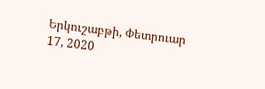Երկուշաբթի, Փետրուար 17, 2020